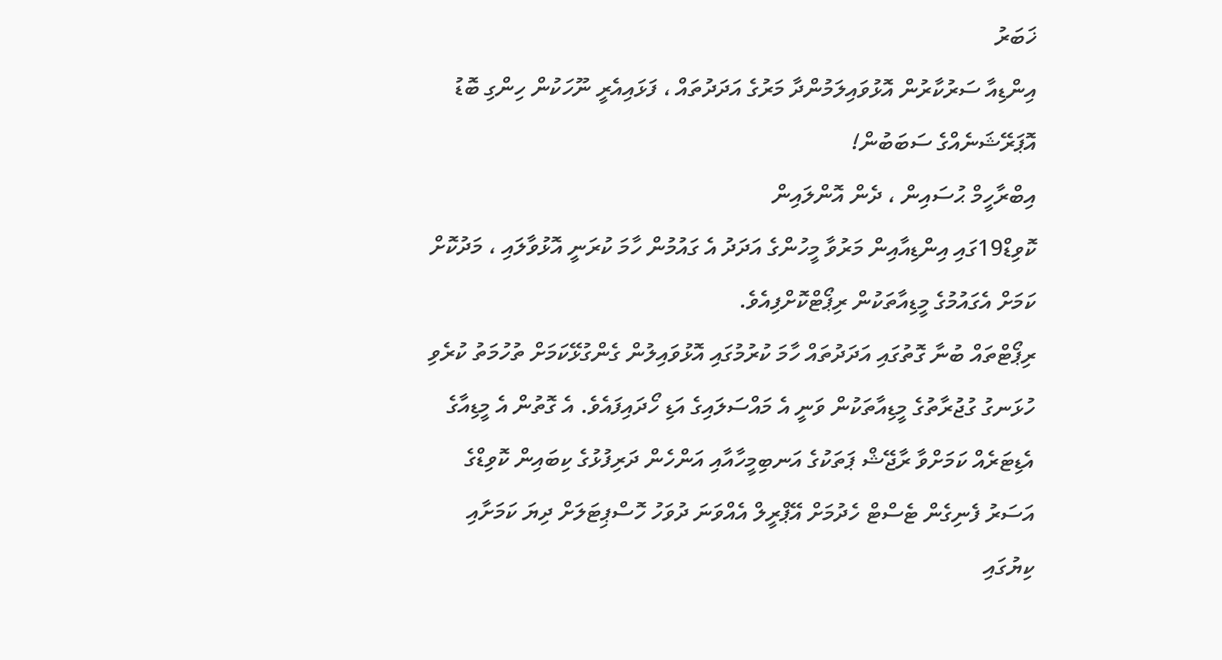ޚަބަރު
އިންޑިއާ ސަރުކާރުން އޮޅުވައިލަމުންދާ މަރުގެ އަދަދުތައް ، ފަޅައިއެރީ ނޫހަކުން ހިންގި ބޮޑު އޮޕަރޭޝަނެއްގެ ސަބަބުން!
އިބްރާހީމް ޙުސައިން ، ދެން އޮންލައިން
ކޮވިޑް19ގައި އިންޑިއާއިން މަރުވާ މީހުންގެ އަދަދު އެ ގައުމުން ހާމަ ކުރަނީ އޮޅުވާލައި ، މަދުކޮށް ކަމަށް އެގައުމުގެ މީޑިއާތަކުން ރިޕޯޓްކޮށްފިއެވެ.
ރިޕޯޓްތައް ބުނާ ގޮތުގައި އަދަދުތައް ހާމަ ކުރުމުގައި އޮޅުވައިލުން ގެންގުޅޭކަމަށް ތުހުމަތު ކުރެވި ހުޅަނގު ގުޖުރާތުގެ މީޑިއާތަކުން ވަނީ އެ މައްސަލައިގެ އަޑި ހޯދައިފައެވެ. އެ ގޮތުން އެ މީޑިއާގެ އެޑިޓަރެއް ކަމަށްވާ ރާޖޭޝް ޕަތަކުގެ އަނބިމީހާއާއި އަންހެން ދަރިފުޅުގެ ކިބައިން ކޮވިޑްގެ އަސަރު ފެނިގެން ޓެސްޓް ހެދުމަށް އޭޕްރީލް އެއްވަނަ ދުވަހު ހޮސްޕިޓަލަށް ދިޔަ ކަމަށާއި ކިޔުގައި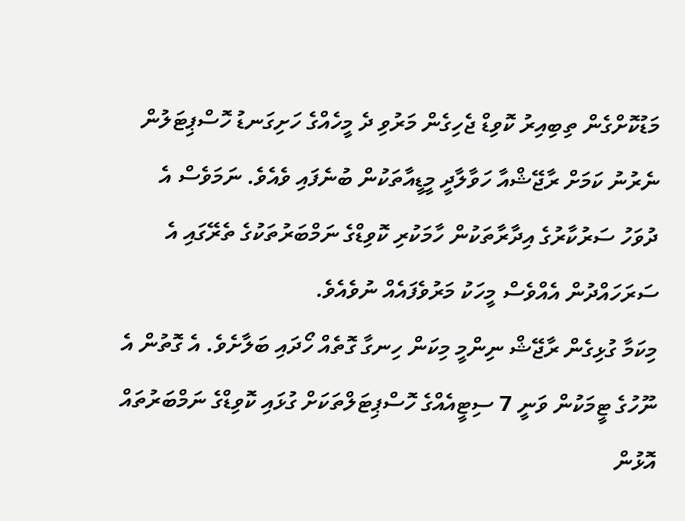މަޑުކޮށްގެން ތިބިއިރު ކޮވިޑް ޖެހިގެން މަރުވި ދެ މީހެއްގެ ހަށިގަނޑު ހޮސްޕިޓަލުން ނެރުނު ކަމަށް ރާޖޭޝްއާ ހަވާލާދީ މީޑީއާތަކުން ބުނެފައި ވެއެވެ. ނަމަވެސް އެ ދުވަހު ސަރުކާރުގެ އިދާރާތަކުން ހާމަކުރި ކޮވިޑްގެ ނަމްބަރުތަކުގެ ތެރޭގައި އެ ސަރަހައްދުން އެއްވެސް މީހަކު މަރުވެފައެއް ނުވެއެވެ.
މިކަމާ ގުޅިގެން ރާޖޭޝް ނިންމީ މިކަން ހިނގާ ގޮތެއް ހޯދައި ބަލާށެވެ. އެ ގޮތުން އެ ނޫހުގެ ޓީމަކުން ވަނީ 7 ސިޓީއެއްގެ ހޮސްޕިޓަލްތަކަށް ގުޅައި ކޮވިޑްގެ ނަމްބަރުތައް އޮޅުން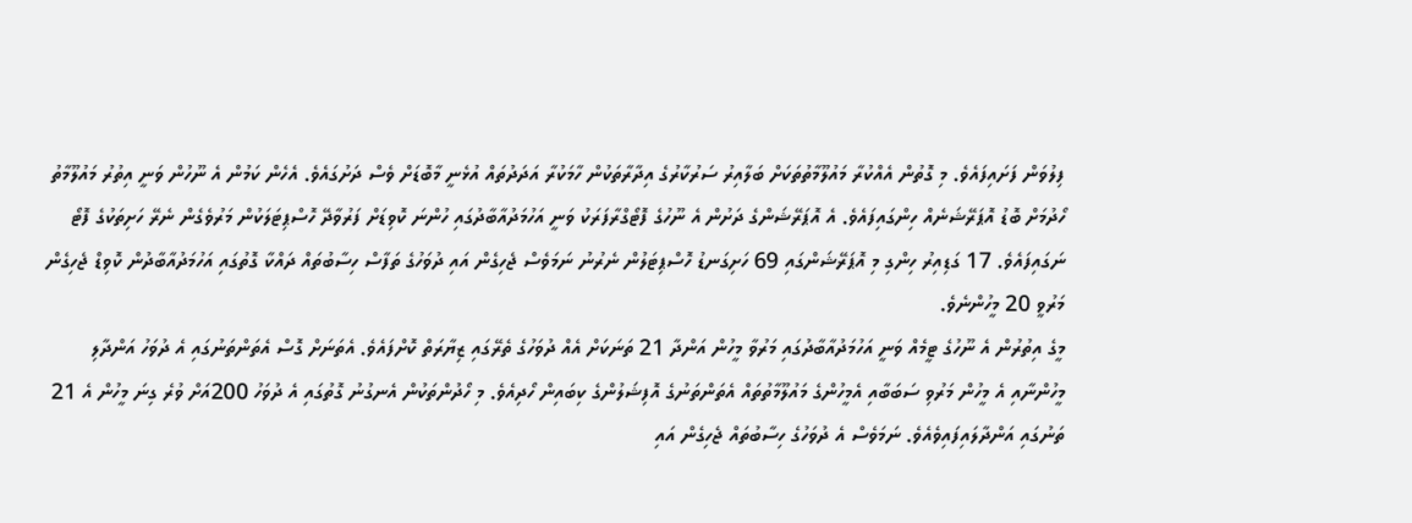ފިލުވަން ފަށައިފައެވެ. މި ގޮތުން އެއްކުރާ މައުލޫމާތުތަކަށް ބަލާއިރު ސަރުކާރުގެ އިދާރާތަކުން ހާމަކުރާ އަދަދުތައް އުޅެނީ މާބޮޑަށް ވެސް ދަށުގައެވެ. އެހެން ކަމުން އެ ނޫހުން ވަނީ އިތުރު މައުލޫމާތު ހޯދުމަށް ބޮޑު އޮޕަރޭޝަނެއް ހިންގައިފައެވެ. އެ އޮޕަރޭޝަންގެ ދަށުން އެ ނޫހުގެ ފޮޓޯގްރާފަރަކު ވަނީ އަހުމަދުއާބާދުގައި ހުންނަ ކޮވިޑަށް ފަރުވާދޭ ހޮސްޕިޓަލަކުން މަރުވެގެން ނެރޭ ހަށިތަކުގެ ފޮޓޯ ނަގައިފައެވެ. 17 ގަޑިއިރު ހިންގި މި އޮޕަރޭޝަންގައި 69 ހަށިގަނޑު ހޮސްޕިޓަލުން ނެރުނު ނަމަވެސް ޖެހިގެން އައި ދުވަހުގެ ތަފާސް ހިސާބުތައް ދައްކާ ގޮތުގައި އަހުމަދުއާބާދުން ކޮވިޑް ޖެހިގެން މަރުވީ 20 މީހުންނެވެ.
މީގެ އިތުރުން އެ ނޫހުގެ ޓީމެއް ވަނީ އަހުމަދުއާބާދުގައި މަރުވާ މީހުން އަންދާ 21 ތަނަކަށް އެއް ދުވަހުގެ ތެރޭގައި ޒިޔާރަތް ކޮށްފައެވެ. އެތަނަށް ގޮސް އެތަންތަނުގައި އެ ދުވަހު އަންދާލި މީހުންނާއި އެ މީހުން މަރުވި ސަބަބާއި އެމީހުންގެ މައުލޫމާތުތައް އެތަންތަނުގެ އޮފިޝަލުންގެ ކިބައިން ހޯދިއެވެ. މި ހޯދުންތަކުން އެނގުނު ގޮތުގައި އެ ދުވަހު 200އަށް ވުރެ ގިނަ މީހުން އެ 21 ތަނުގައި އަންދާލައިފައިވެއެވެ. ނަމަވެސް އެ ދުވަހުގެ ހިސާބުތައް ޖެހިގެން އައި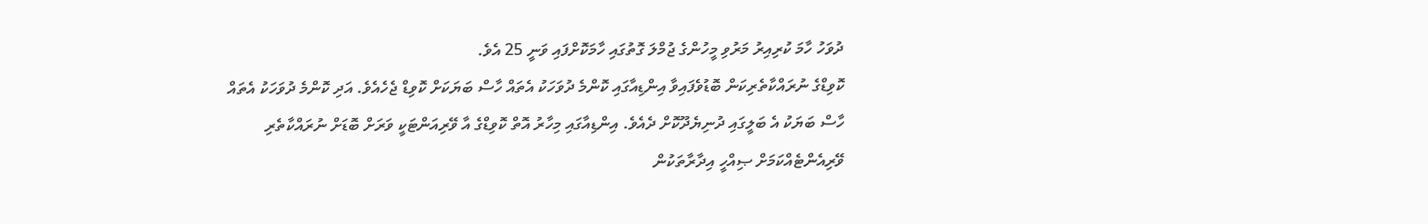ދުވަހު ހާމަ ކުރިއިރު މަރުވި މީހުންގެ ޖުމްލަ ގޮތުގައި ހާމަކޮށްފައި ވަނީ 25 އެވެ.
ކޮވިޑްގެ ނުރައްކާތެރިކަން ބޮޑުވެފައިވާ އިންޑިއާގައި ކޮންމެ ދުވަހަކު އެތައް ހާސް ބަޔަކަށް ކޮވިޑް ޖެހެއެވެ. އަދި ކޮންމެ ދުވަހަކު އެތައް ހާސް ބަޔަކު އެ ބަލީގައި ދުނިޔެދޫކޮށް ދެއެވެ. އިންޑިއާގައި މިހާރު އޮތް ކޮވިޑްގެ އާ ވޭރިއަންޓަކީ ވަރަށް ބޮޑަށް ނުރައްކާތެރި ވޭރިއެންޓެއްކަމަށް ޞިއްހީ އިދާރާތަކުން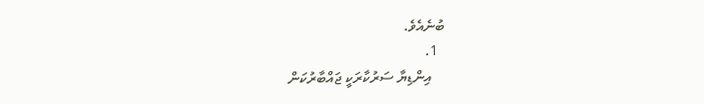ބުނެއެވެ.
  1.
    އިންޑިޔާ ސަރުކާރަކީ ޖައްބާރުކަން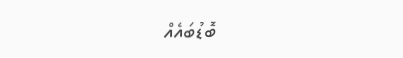ބޮޑުބައެއް